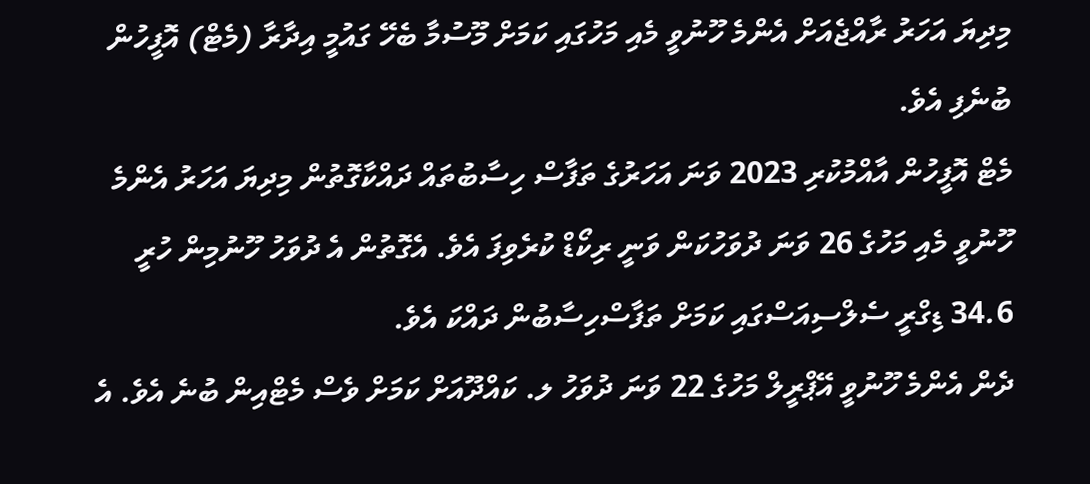މިދިޔަ އަހަރު ރާއްޖެއަށް އެންމެ ހޫނުވީ މެއި މަހުގައި ކަމަށް މޫސުމާ ބެހޭ ގައުމީ އިދާރާ (މެޓް) އޮފީހުން ބުނެފި އެވެ.
މެޓް އޮފީހުން އާއްމުކުރި 2023 ވަނަ އަހަރުގެ ތަފާސް ހިސާބުތައް ދައްކާގޮތުން މިދިޔަ އަހަރު އެންމެ ހޫނުވީ މެއި މަހުގެ 26 ވަނަ ދުވަހުކަން ވަނީ ރިކޯޑް ކުރެވިފަ އެވެ. އެގޮތުން އެ ދުވަހު ހޫނުމިން ހުރީ 34.6 ޑިގްރީ ސެލްސިއަސްގައި ކަމަށް ތަފާސްހިސާބުން ދައްކަ އެވެ.
ދެން އެންމެ ހޫނުވީ އޭޕްރީލް މަހުގެ 22 ވަނަ ދުވަހު ލ. ކައްދޫއަށް ކަމަށް ވެސް މެޓްއިން ބުނެ އެވެ. އެ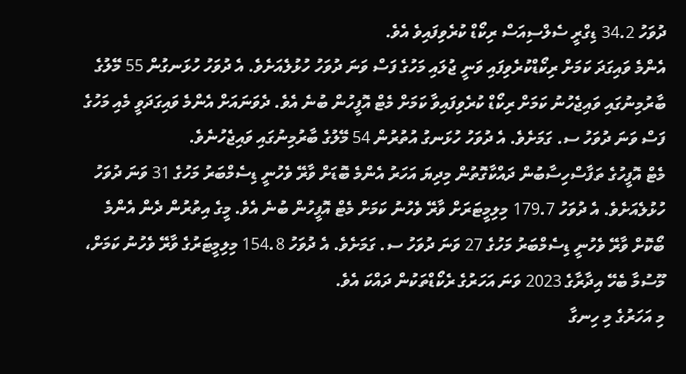ދުވަހު 34.2 ޑިގްރީ ސެލްސިއަސް ރިކޯޑް ކުރެވިފައިވެ އެވެ.
އެންމެ ވައިގަދަ ކަމަށް ރިކޯޑްކުރެވިފައި ވަނީ ޖުލައި މަހުގެ ފަސް ވަނަ ދުވަހު ހުޅުލެއަށެވެ. އެ ދުވަހު ހުޅަނގުން 55 މޭލުގެ ބާރުމިނުގައި ވައިޖެހުނު ކަމަށް ރިކޯޑް ކުރެވިފައިވާ ކަމަށް މެޓް އޮފީހުން ބުނެ އެވެ. ދެވަނައަށް އެންމެ ވައިގަދަވީ މެއި މަހުގެ ފަސް ވަނަ ދުވަހު ސ. ގަމަށެވެ. އެ ދުވަހު ހުޅަނގު އުތުރުން 54 މޭލުގެ ބާރުމިނުގައި ވައިޖެހުނެވެ.
މެޓް އޮފީހުގެ ތަފާސްހިސާބުން ދައްކާގޮތުން މިދިޔަ އަހަރު އެންމެ ބޮޑަށް ވާރޭ ވެހުނީ ޑިސެމްބަރު މަހުގެ 31 ވަނަ ދުވަހު ހުޅުލެއަށެވެ. އެ ދުވަހު 179.7 މިލިމީޓަރަށް ވާރޭ ވެހުނު ކަމަށް މެޓް އޮފީހުން ބުނެ އެވެ. މީގެ އިތުރުން ދެން އެންމެ ބޯކޮށް ވާރޭ ވެހުނީ ޑިސެމްބަރު މަހުގެ 27 ވަނަ ދުވަހު ސ. ގަމަށެވެ. އެ ދުވަހު 154.8 މިލިމީޓަރުގެ ވާރޭ ވެހުނު ކަމަށް، މޫސުމާ ބެހޭ އިދާރާގެ 2023 ވަނަ އަހަރުގެ ރެކޯޑްތަކުން ދައްކަ އެވެ.
މި އަހަރުގެ މި ހިނގާ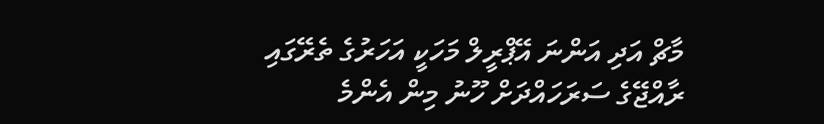މާޗް އަދި އަންނަ އޭޕްރީލް މަހަކީ އަހަރުގެ ތެރޭގައި ރާއްޖޭގެ ސަރަހައްދަށް ހޫނު މިން އެންމެ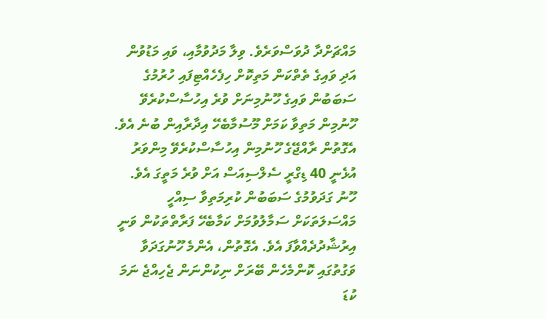މައްޗަށްދާ ދުވަސްވަރެވެ. ވިލާ މަދުވުމާއި، ވައި މަޑުވުން އަދި ވައިގެ ތެތްކަން މަތިކޮށް ހިފެހެއްޓިފައި ހުރުމުގެ ސަބަބުން ވައިގެ ހޫނުމިނަށް ވުރެ އިހުސާސްކުރެވޭ ހޫނުމިން މަތިވާ ކަމަށް މޫސުމާބެހޭ އިދާރާއިން ބުނެ އެވެ. އެގޮތުން ރާއްޖޭގެ ހޫނުމިން އިހުސާސްކުރެވޭ މިންވަރު އުޅެނީ 40 ޑިގްރީ ސެލްސިއަސް އަށް ވުރެ މަތީގަ އެވެ.
ހޫނު ގަދަވުމުގެ ސަބަބުން ކުރިމަތިވާ ސިއްހީ މައްސަލަތަކަށް ސަމާލުވުމަށް ކަމާބެހޭ ފަރާތްތަކުން ވަނީ އިރުޝާދުދެއްވާފަ އެވެ. އެގޮތުން، އެންމެ ހޫނުގަދަވާ ވަގުތުގައި ކޮންމެހެން ބޭރަށް ނިކުންނަން ޖެހިއްޖެ ނަމަ ކުޑަ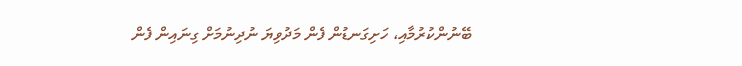ބޭނުންކުރުމާއި، ހަށިގަނޑުން ފެން މަދުވިޔަ ނުދިނުމަށް ގިނައިން ފެން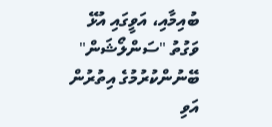ބުއިމާއި، އަވީގައި އުޅޭ ވަގުތު "ސަންލޯޝަން" ބޭނުންކުރުމުގެ އިތުރުން އަވި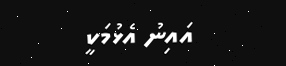އައިނު އެޅުމަކީ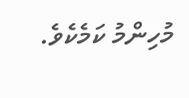މުހިންމު ކަމެކެވެ.